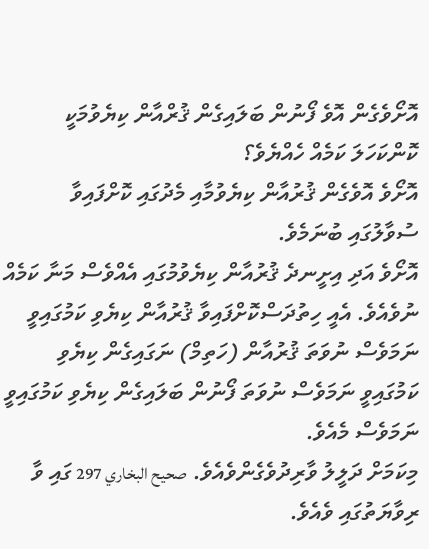އޮށޯވެގެން އޮވެ ފޯނުން ބަލައިގެން ޤުރްއާން ކިޔެވުމަކީ ކޮންކަހަލަ ކަމެއް ހެއްޔެވެ؟
އޮށޯވެ އޮވެގެން ޤުރުއާން ކިޔެވުމާއި މެދުގައި ކޮށްފައިވާ ސުވާލުގައި ބުނަމެވެ.
އޮށޯވެ އަދި އިށީނދެ ޤުރުއާން ކިޔެވުމުގައި އެއްވެސް މަނާ ކަމެއް ނުވެއެވެ. އެއީ ހިތުދަސްކޮށްފައިވާ ޤުރުއާން ކިޔެވި ކަމުގައިވީ ނަމަވެސް ނުވަތަ ޤުރުއާން (ހަތިމް) ނަގައިގެން ކިޔެވި ކަމުގައިވީ ނަމަވެސް ނުވަތަ ފޯނުން ބަލައިގެން ކިޔެވި ކަމުގައިވީ ނަމަވެސް މެއެވެ.
މިކަމަށް ދަލީލު ވާރިދުވެގެންވެއެވެ. صحيح البخاري 297 ގައި ވާ ރިވާޔަތުގައި ވެއެވެ.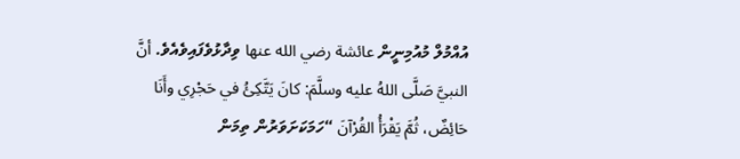އުއްމުލް މުއުމިނީން عائشة رضي الله عنها ވިދާޅުވެފައިވެއެވެ. أنَّ النبيَّ صَلَّى اللهُ عليه وسلَّمَ: كانَ يَتَّكِئُ في حَجْرِي وأَنَا حَائِضٌ، ثُمَّ يَقْرَأُ القُرْآنَ “ހަމަކަށަވަރުން ތިމަން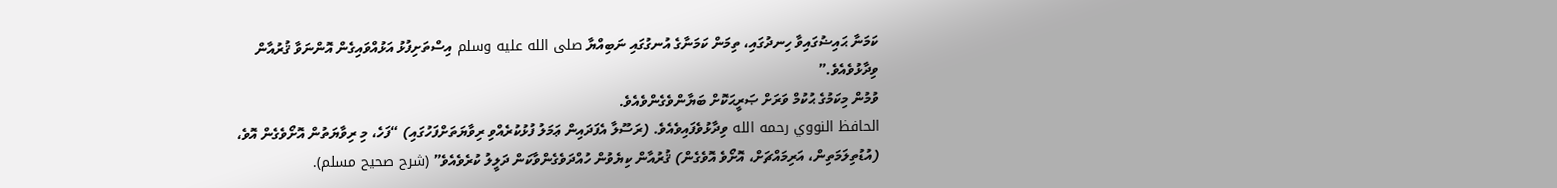ކަމަނާ ޙައިޟުގައިވާ ހިނދުގައި، ތިމަން ކަމަނާގެ އުނގުގައި ނަބިއްޔާ صلى الله عليه وسلم އިސްތަށިފުޅު އަޅުއްވައިގެން އޮންނަވާ ޤުރުއާން ވިދާޅުވެއެވެ.”
ވުމުން މިކަމުގެ ޙުކުމް ވަރަށް ޞަރީޙަކޮށް ބަޔާންވެގެންވެއެވެ.
الحافظ النووي رحمه الله ވިދާޅުވެފައިވެއެވެ. (ރަސޫލާ އެފަދައިން ޢަމަލު ފުޅުކުރެއްވި ރިވާޔަތަށްފަހުގައި) “ފަހެ، މި ރިވާޔަތުން އޮށޯވެގެން އޮވެ، (އުޑުތިލަމަތިން، އަރިމައްޗަށް، އޮށޯވެ އޮވެގެން) ޤުރުއާން ކިޔެވުން ހުއްދަވެގެންވާކަން ދަލީލު ކުރެވެއެވެ” (شرح صحيح مسلم).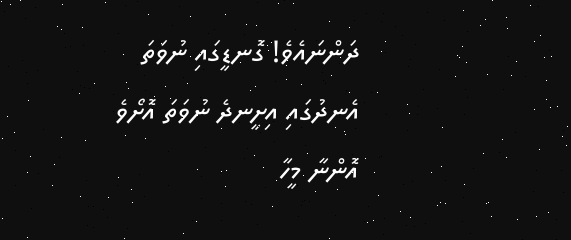ދަންނައެވެ! ގޮނޑީގައި ނުވަތަ އެނދުގައި އިށީނދެ ނުވަތަ އޮށޯވެ އޮންނާ މީހާ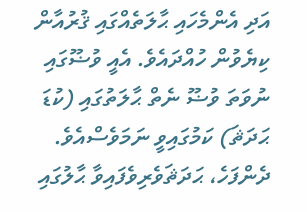އަދި އެންމެހައި ޙާލަތެއްގައި ޤުރުއާން ކިޔެވުން ހުއްދައެވެ. އެއީ ވުޟޫގައި ނުވަތަ ވުޟޫ ނެތް ޙާލަތުގައި (ކުޑަ ޙަދަޘަ) ކަމުގައިވީ ނަމަވެސްއެވެ. ދެންފަހެ، ޙަދަޘަވެރިވެފައިވާ ޙާލުގައި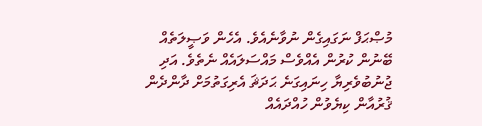މުޞްޙަފް ނަގައިގެން ނުވާނެއެވެ. އެހެން ވަޞީލަތެއް ބޭނުން ކުރުން އެއްވެސް މައްސަލައެއް ނެތެވެ. އަދި ޖުނުބުވެރިޔާ ހިނައިގަނެ ޙަދަޘަ އެރިގަތުމަށް ދާންދެން ޤުރުއާން ކިޔެވުން ހުއްދައެއް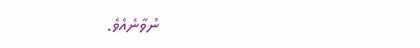ނުވާނެއެވެ.